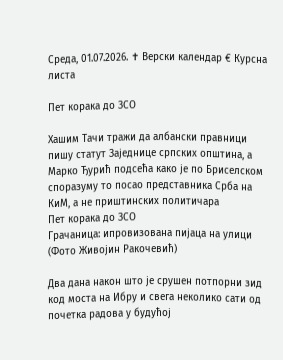Среда, 01.07.2026. ✝ Верски календар € Курсна листа

Пет корака до ЗСО

Хашим Тачи тражи да албански правници пишу статут Заједнице српских општина, а Марко Ђурић подсећа како је по Бриселском споразуму то посао представника Срба на КиМ, а не приштинских политичара
Пет корака до ЗСО
Грачаницa: ипровизована пијаца на улици (Фото Живојин Ракочевић)

Два дана након што је срушен потпорни зид код моста на Ибру и свега неколико сати од почетка радова у будућој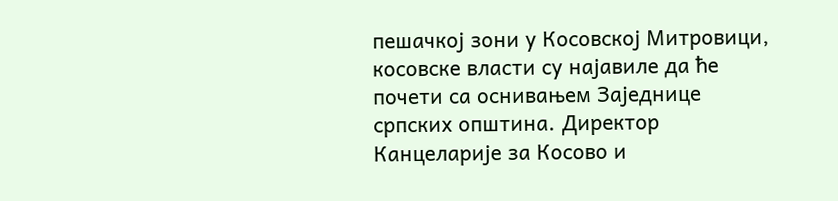пешачкој зони у Косовској Митровици, косовске власти су најавиле да ће почети са оснивањем Заједнице српских општина. Директор Канцеларије за Косово и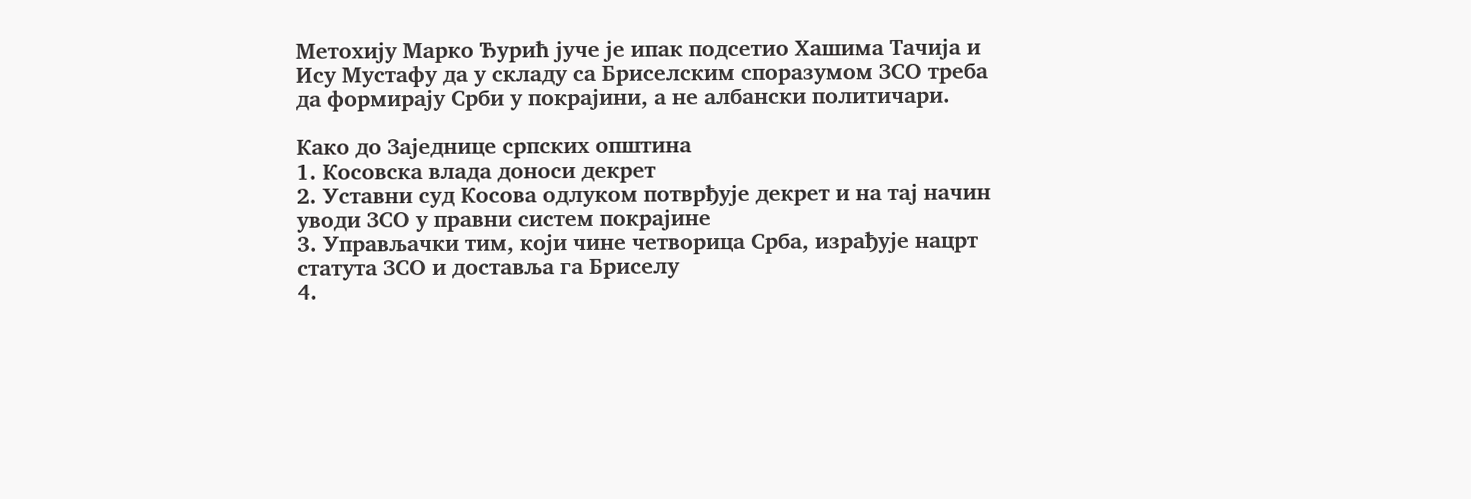Метохију Марко Ђурић јуче је ипак подсетио Хашима Тачија и Ису Мустафу да у складу са Бриселским споразумом ЗСО треба да формирају Срби у покрајини, а не албански политичари.

Како до Заједнице српских општина
1. Косовска влада доноси декрет
2. Уставни суд Косова одлуком потврђује декрет и на тај начин уводи ЗСО у правни систем покрајине
3. Управљачки тим, који чине четворица Срба, израђује нацрт статута ЗСО и доставља га Бриселу
4.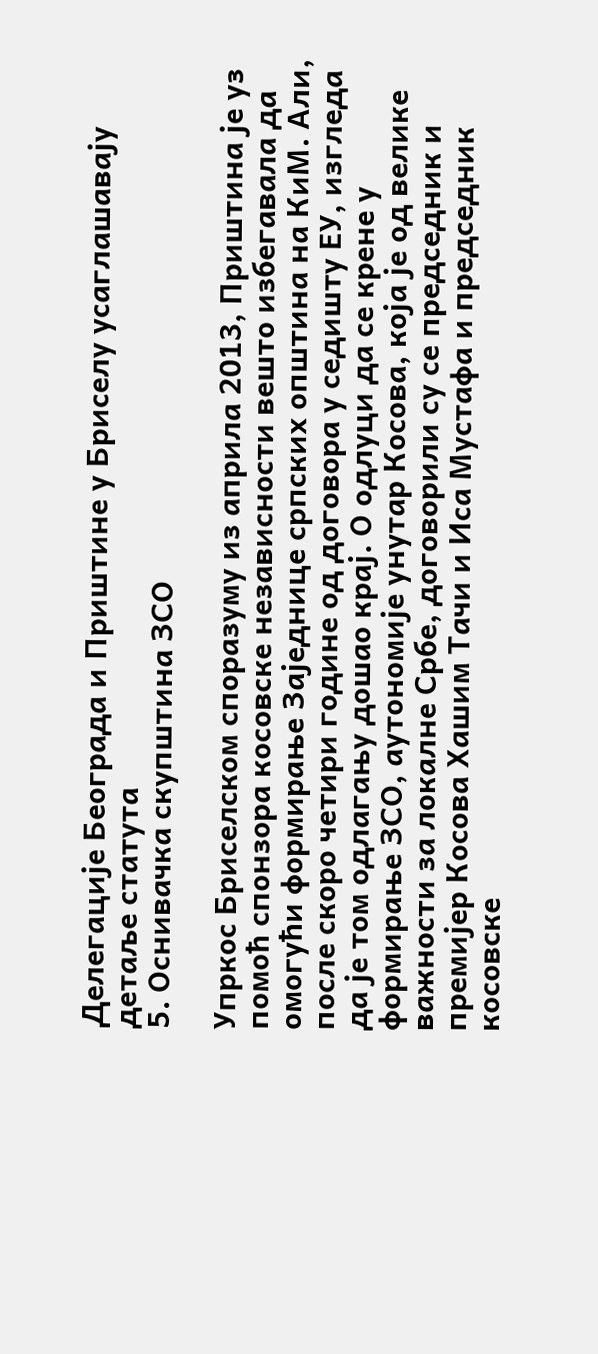Делегације Београда и Приштине у Бриселу усаглашавају детаље статута
5. Оснивачка скупштина ЗСО

Упркос Бриселском споразуму из априла 2013, Приштина је уз помоћ спонзора косовске независности вешто избегавала да омогући формирање Заједнице српских општина на КиМ. Али, после скоро четири године од договора у седишту ЕУ, изгледа да је том одлагању дошао крај. О одлуци да се крене у формирање ЗСО, аутономије унутар Косова, која је од велике важности за локалне Србе, договорили су се председник и премијер Косова Хашим Тачи и Иса Мустафа и председник косовске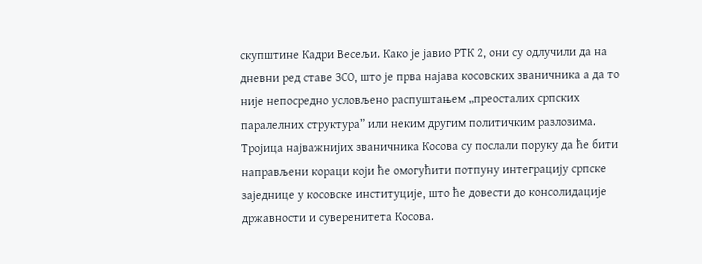скупштине Кадри Весељи. Како је јавио РТК 2, они су одлучили да на дневни ред ставе ЗСО, што је прва најава косовских званичника а да то није непосредно условљено распуштањем „преосталих српских паралелних структура” или неким другим политичким разлозима. Тројица најважнијих званичника Косова су послали поруку да ће бити направљени кораци који ће омогућити потпуну интеграцију српске заједнице у косовске институције, што ће довести до консолидације државности и суверенитета Косова.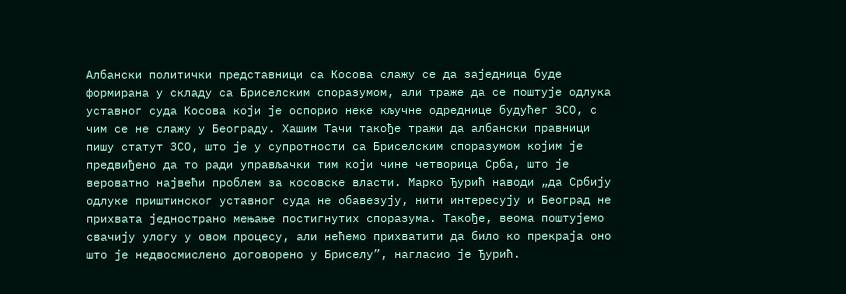Албански политички представници са Косова слажу се да заједница буде формирана у складу са Бриселским споразумом, али траже да се поштује одлука уставног суда Косова који је оспорио неке кључне одреднице будућег ЗСО, с чим се не слажу у Београду. Хашим Тачи такође тражи да албански правници пишу статут ЗСО, што је у супротности са Бриселским споразумом којим је предвиђено да то ради управљачки тим који чине четворица Срба, што је вероватно највећи проблем за косовске власти. Марко Ђурић наводи „да Србију одлуке приштинског уставног суда не обавезују, нити интересују и Београд не прихвата једнострано мењање постигнутих споразума. Такође, веома поштујемо свачију улогу у овом процесу, али нећемо прихватити да било ко прекраја оно што је недвосмислено договорено у Бриселу”, нагласио је Ђурић.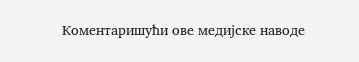Коментаришући ове медијске наводе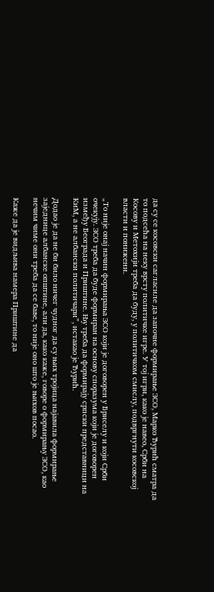да су се косовски сагласиле да започне формирање ЗСО, Марко Ђурић сматра да то подсећа на неку врсту политичке игре. У тој игри, како је навео, Срби на Косову и Метохији треба да буду, у политичком смислу, подвргнути косовској власти и понижени.

„То није онај начин формирања ЗСО који је договорен у Бриселу и који Срби очекују. ЗСО треба да буде формиран на основу споразума који је договорен између Београда и Приштине. Њу треба да формирају српски представници на КиМ, а не албански политичари”, истакао је Ђурић.

Додао је да не би било ничег чудног да су њих тројица најавила формирање заједнице албанске општине, али да, како каже, говоре о формирању ЗСО, као нечим чиме они треба да се баве, то није оно што је њихов посао.

Каже да је видљива намера Приштине да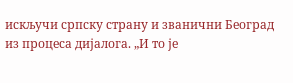искључи српску страну и званични Београд из процеса дијалога. „И то је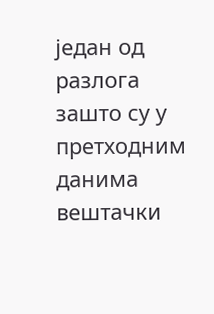један од разлога зашто су у претходним данима вештачки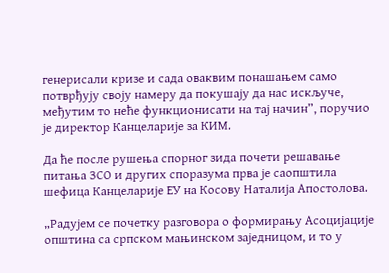генерисали кризе и сада оваквим понашањем само потврђују своју намеру да покушају да нас искључе, међутим то неће функционисати на тај начин”, поручио је директор Канцеларије за КИМ.

Да ће после рушења спорног зида почети решавање питања ЗСО и других споразума прва је саопштила шефица Канцеларије ЕУ на Косову Наталија Апостолова.

„Радујем се почетку разговора о формирању Асоцијације општина са српском мањинском заједницом, и то у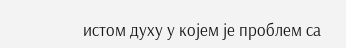истом духу у којем је проблем са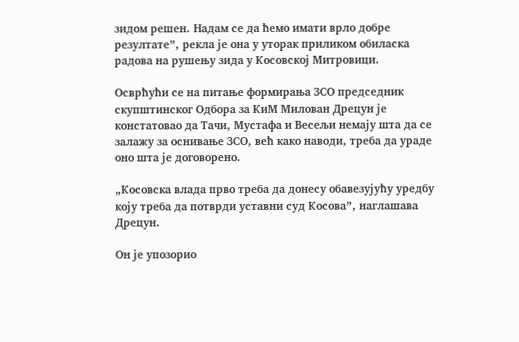зидом решен. Надам се да ћемо имати врло добре резултате”, рекла је она у уторак приликом обиласка радова на рушењу зида у Косовској Митровици.

Осврћући се на питање формирања ЗСО председник скупштинског Одбора за КиМ Милован Дрецун је констатовао да Тачи, Мустафа и Весељи немају шта да се залажу за оснивање ЗСО, већ како наводи, треба да ураде оно шта је договорено.

„Косовска влада прво треба да донесу обавезујућу уредбу коју треба да потврди уставни суд Косова”, наглашава Дрецун.

Он је упозорио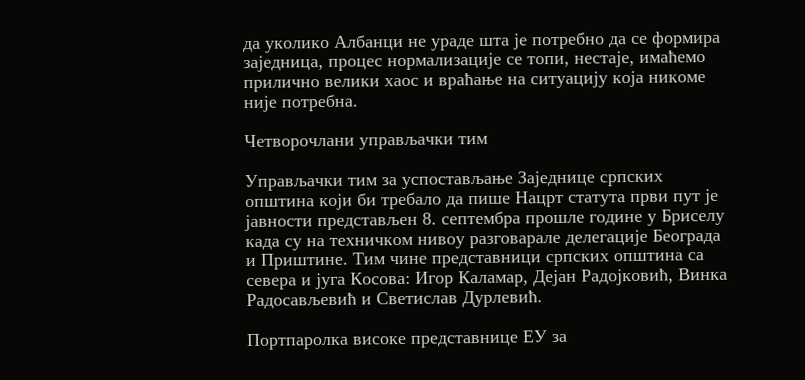да уколико Албанци не ураде шта је потребно да се формира заједница, процес нормализације се топи, нестаје, имаћемо прилично велики хаос и враћање на ситуацију која никоме није потребна.

Четворочлани управљачки тим

Управљачки тим за успостављање Заједнице српских општина који би требало да пише Нацрт статута први пут је јавности представљен 8. септембра прошле године у Бриселу када су на техничком нивоу разговарале делегације Београда и Приштине. Тим чине представници српских општина са севера и југа Косова: Игор Каламар, Дејан Радојковић, Винка Радосављевић и Светислав Дурлевић.

Портпаролка високе представнице ЕУ за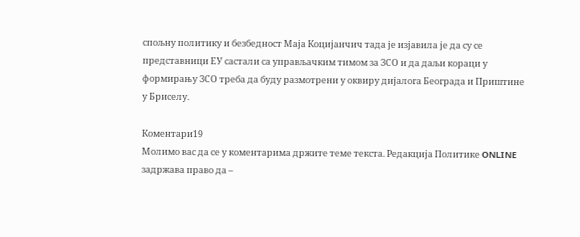спољну политику и безбедност Маја Коцијанчич тада је изјавила је да су се представници ЕУ састали са управљачким тимом за ЗСО и да даљи кораци у формирању ЗСО треба да буду размотрени у оквиру дијалога Београда и Приштине у Бриселу.

Коментари19
Молимо вас да се у коментарима држите теме текста. Редакција Политике ONLINE задржава право да –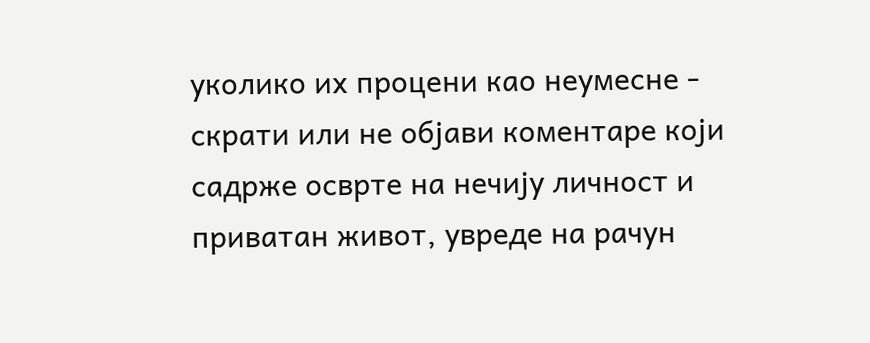уколико их процени као неумесне - скрати или не објави коментаре који садрже осврте на нечију личност и приватан живот, увреде на рачун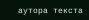аутора текста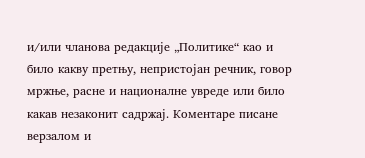и/или чланова редакције „Политике“ као и било какву претњу, непристојан речник, говор мржње, расне и националне увреде или било какав незаконит садржај. Коментаре писане верзалом и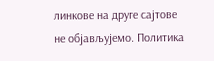линкове на друге сајтове не објављујемо. Политика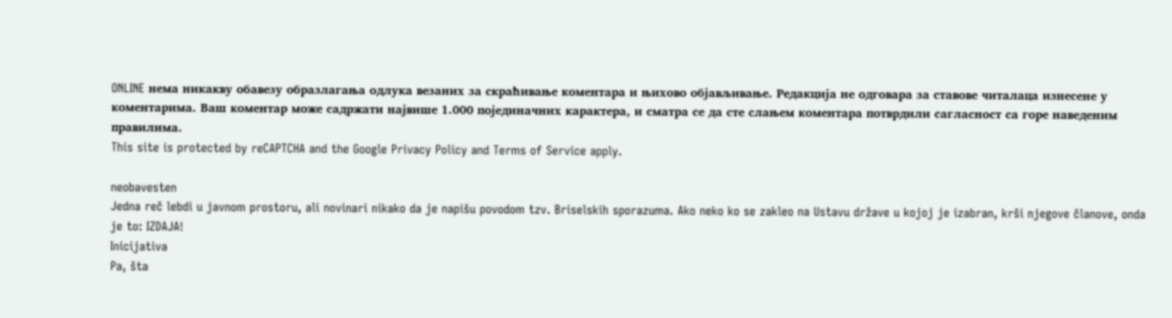ONLINE нема никакву обавезу образлагања одлука везаних за скраћивање коментара и њихово објављивање. Редакција не одговара за ставове читалаца изнесене у коментарима. Ваш коментар може садржати највише 1.000 појединачних карактера, и сматра се да сте слањем коментара потврдили сагласност са горе наведеним правилима.
This site is protected by reCAPTCHA and the Google Privacy Policy and Terms of Service apply.

neobavesten
Jedna reč lebdi u javnom prostoru, ali novinari nikako da je napišu povodom tzv. Briselskih sporazuma. Ako neko ko se zakleo na Ustavu države u kojoj je izabran, krši njegove članove, onda je to: IZDAJA!
Inicijativa
Pa, šta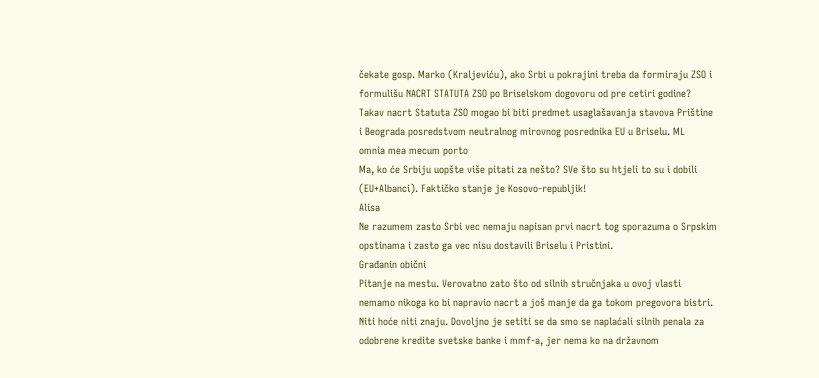čekate gosp. Marko (Kraljeviću), ako Srbi u pokrajini treba da formiraju ZSO i formulišu NACRT STATUTA ZSO po Briselskom dogovoru od pre cetiri godine? Takav nacrt Statuta ZSO mogao bi biti predmet usaglašavanja stavova Prištine i Beograda posredstvom neutralnog mirovnog posrednika EU u Briselu. ML
omnia mea mecum porto
Ma, ko će Srbiju uopšte više pitati za nešto? SVe što su htjeli to su i dobili (EU+Albanci). Faktičko stanje je Kosovo-republjik!
Alisa
Ne razumem zasto Srbi vec nemaju napisan prvi nacrt tog sporazuma o Srpskim opstinama i zasto ga vec nisu dostavili Briselu i Pristini.
Građanin obični
Pitanje na mestu. Verovatno zato što od silnih stručnjaka u ovoj vlasti nemamo nikoga ko bi napravio nacrt a još manje da ga tokom pregovora bistri. Niti hoće niti znaju. Dovoljno je setiti se da smo se naplaćali silnih penala za odobrene kredite svetske banke i mmf-a, jer nema ko na državnom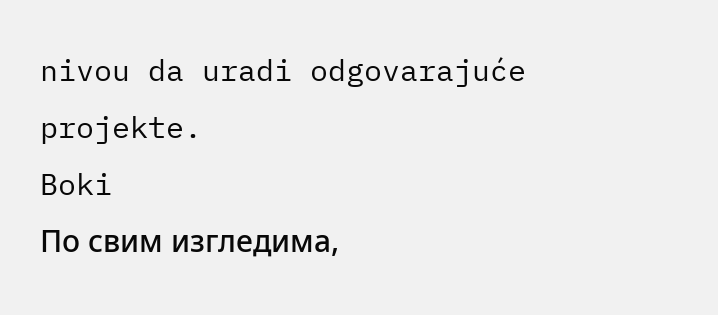nivou da uradi odgovarajuće projekte.
Boki
По свим изгледима,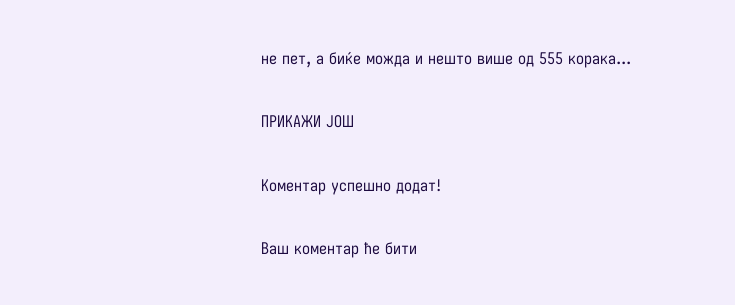не пет, а биќе можда и нешто више од 555 корака...

ПРИКАЖИ ЈОШ

Комeнтар успeшно додат!

Ваш комeнтар ћe бити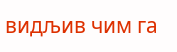видљив чим га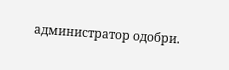администратор одобри.